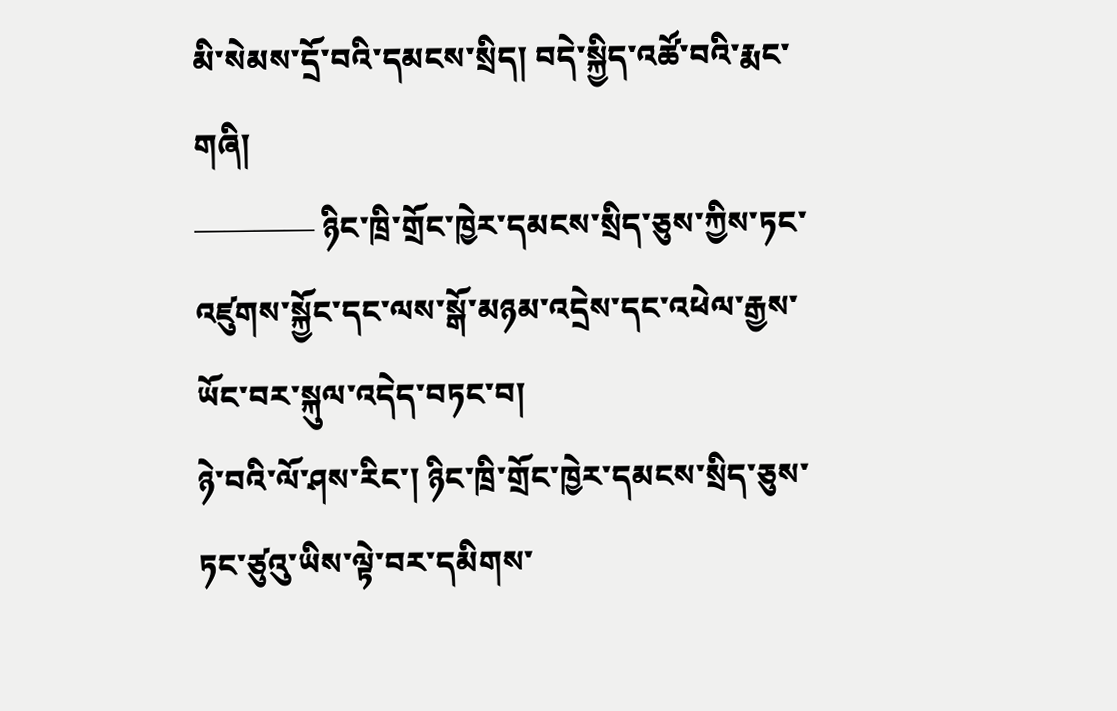མི་སེམས་དྲོ་བའི་དམངས་སྲིད། བདེ་སྐྱིད་འཚོ་བའི་རྨང་གཞི།
———— ཉིང་ཁྲི་གྲོང་ཁྱེར་དམངས་སྲིད་ཅུས་ཀྱིས་ཏང་འཛུགས་སྐྱོང་དང་ལས་སྒོ་མཉམ་འདྲེས་དང་འཕེལ་རྒྱས་ཡོང་བར་སྐུལ་འདེད་བཏང་བ།
ཉེ་བའི་ལོ་ཤས་རིང་། ཉིང་ཁྲི་གྲོང་ཁྱེར་དམངས་སྲིད་ཅུས་ཏང་ཙུའུ་ཡིས་ལྟེ་བར་དམིགས་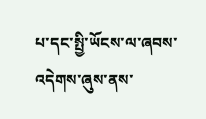པ་དང་སྤྱི་ཡོངས་ལ་ཞབས་འདེགས་ཞུས་ནས་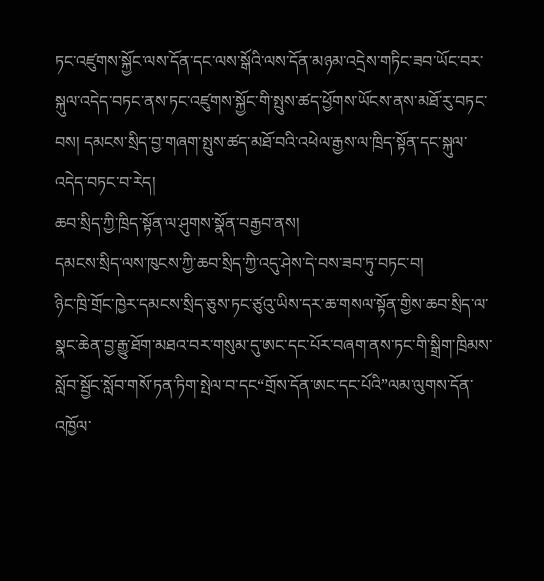ཏང་འཛུགས་སྐྱོང་ལས་དོན་དང་ལས་སྒོའི་ལས་དོན་མཉམ་འདྲེས་གཏིང་ཟབ་ཡོང་བར་སྐུལ་འདེད་བཏང་ནས་ཏང་འཛུགས་སྐྱོང་གི་སྤུས་ཚད་ཕྱོགས་ཡོངས་ནས་མཐོ་རུ་བཏང་བས། དམངས་སྲིད་བྱ་གཞག་སྤུས་ཚད་མཐོ་བའི་འཕེལ་རྒྱས་ལ་ཁྲིད་སྟོན་དང་སྐུལ་འདེད་བཏང་བ་རེད།
ཆབ་སྲིད་ཀྱི་ཁྲིད་སྟོན་ལ་ཤུགས་སྣོན་བརྒྱབ་ནས།
དམངས་སྲིད་ལས་ཁུངས་ཀྱི་ཆབ་སྲིད་ཀྱི་འདུ་ཤེས་དེ་བས་ཟབ་ཏུ་བཏང་བ།
ཉིང་ཁྲི་གྲོང་ཁྱེར་དམངས་སྲིད་ཅུས་ཏང་ཙུའུ་ཡིས་དར་ཆ་གསལ་སྟོན་གྱིས་ཆབ་སྲིད་ལ་སྣང་ཆེན་བྱ་རྒྱུ་ཐོག་མཐའ་བར་གསུམ་དུ་ཨང་དང་པོར་བཞག་ནས་ཏང་གི་སྒྲིག་ཁྲིམས་སློབ་སྦྱོང་སློབ་གསོ་ཏན་ཏིག་སྤེལ་བ་དང“གྲོས་དོན་ཨང་དང་པོའི”ལམ་ལུགས་དོན་འཁྱོལ་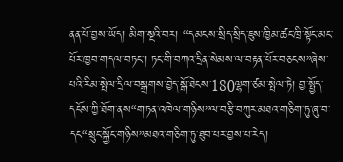ནན་པོ་བྱས་ཡོད། མིག་སྔའི་བར། “དམངས་སྲིད་སྲིད་ཇུས་ཁྱིམ་ཚང་ཁྲི་སྟོང་མང་པོར་ཁྱབ་གདལ་བཏང་། ཏང་གི་བཀའ་དྲིན་སེམས་ལ་བརྟན་པོར་བཅངས”ཞེས་པའི་རིམ་སྤེལ་དྲིལ་བསྒྲགས་བྱེད་སྒོ་ཐེངས་180ལྷག་ཙམ་སྤེལ་ཏེ། བྱ་སྤྱོད་དངོས་ཀྱི་ཐོག་ནས“གཏན་འཁེལ་གཉིས”ལ་བརྩི་བཀུར་མཐའ་གཅིག་ཏུ་ཞུ་བ་དང“སྲུང་སྐྱོང་གཉིས”མཐའ་གཅིག་ཏུ་ཐུབ་པར་བྱས་པ་རེད།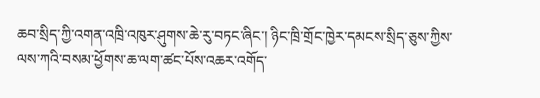ཆབ་སྲིད་ཀྱི་འགན་འཁྲི་འཁུར་ཤུགས་ཆེ་རུ་བཏང་ཞིང་། ཉིང་ཁྲི་གྲོང་ཁྱེར་དམངས་སྲིད་ཅུས་ཀྱིས་ལས་ཀའི་བསམ་ཕྱོགས་ཆ་ལག་ཚང་པོས་འཆར་འགོད་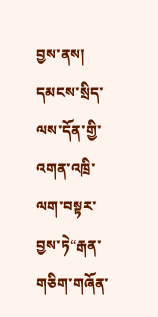བྱས་ནས། དམངས་སྲིད་ལས་དོན་གྱི་འགན་འཁྲི་ལག་བསྟར་བྱས་ཏེ“རྒན་གཅིག་གཞོན་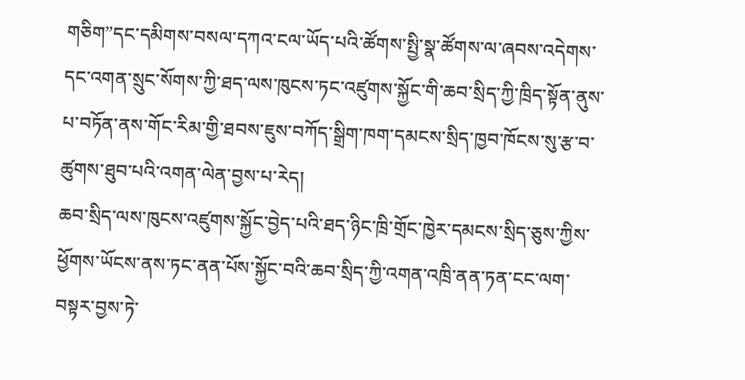གཅིག”དང་དམིགས་བསལ་དཀའ་ངལ་ཡོད་པའི་ཚོགས་སྤྱི་སྣ་ཚོགས་ལ་ཞབས་འདེགས་དང་འགན་སྲུང་སོགས་ཀྱི་ཐད་ལས་ཁུངས་ཏང་འཛུགས་སྐྱོང་གི་ཆབ་སྲིད་ཀྱི་ཁྲིད་སྟོན་ནུས་པ་བཏོན་ནས་གོང་རིམ་གྱི་ཐབས་ཇུས་བཀོད་སྒྲིག་ཁག་དམངས་སྲིད་ཁྱབ་ཁོངས་སུ་རྩ་བ་ཚུགས་ཐུབ་པའི་འགན་ལེན་བྱས་པ་རེད།
ཆབ་སྲིད་ལས་ཁུངས་འཛུགས་སྐྱོང་བྱེད་པའི་ཐད་ཉིང་ཁྲི་གྲོང་ཁྱེར་དམངས་སྲིད་ཅུས་ཀྱིས་ཕྱོགས་ཡོངས་ནས་ཏང་ནན་པོས་སྐྱོང་བའི་ཆབ་སྲིད་ཀྱི་འགན་འཁྲི་ནན་ཏན་ངང་ལག་བསྟར་བྱས་ཏེ་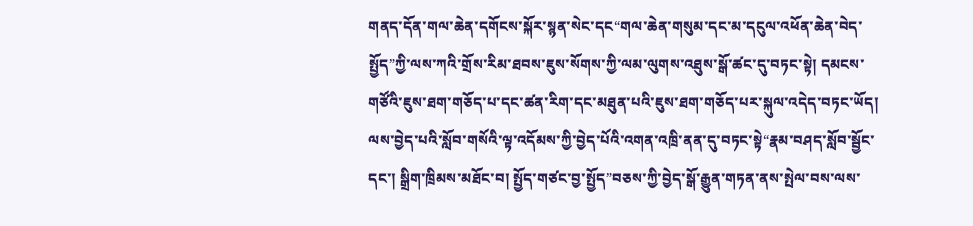གནད་དོན་གལ་ཆེན་དགོངས་སྐོར་སྙན་སེང་དང“གལ་ཆེན་གསུམ་དང་མ་དངུལ་འཕོན་ཆེན་བེད་སྤྱོད”ཀྱི་ལས་ཀའི་གྲོས་རིམ་ཐབས་ཇུས་སོགས་ཀྱི་ལམ་ལུགས་འཐུས་སྒོ་ཚང་དུ་བཏང་སྟེ། དམངས་གཙོའི་ཇུས་ཐག་གཅོད་པ་དང་ཚན་རིག་དང་མཐུན་པའི་ཇུས་ཐག་གཅོད་པར་སྐུལ་འདེད་བཏང་ཡོད། ལས་བྱེད་པའི་སློབ་གསོའི་ལྟ་འདོམས་ཀྱི་བྱེད་པོའི་འགན་འཁྲི་ནན་དུ་བཏང་སྟེ“རྣམ་བཤད་སློབ་སྦྱོང་དང་། སྒྲིག་ཁྲིམས་མཐོང་བ། སྤྱོད་གཙང་བྱ་སྤྱོད”བཅས་ཀྱི་བྱེད་སྒོ་རྒྱུན་གཏན་ནས་སྤེལ་བས་ལས་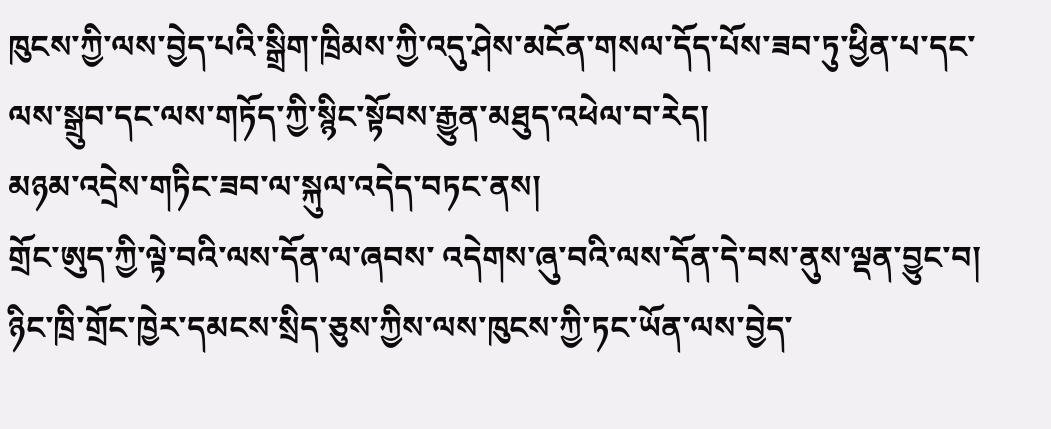ཁུངས་ཀྱི་ལས་བྱེད་པའི་སྒྲིག་ཁྲིམས་ཀྱི་འདུ་ཤེས་མངོན་གསལ་དོད་པོས་ཟབ་ཏུ་ཕྱིན་པ་དང་ལས་སྒྲུབ་དང་ལས་གཏོད་ཀྱི་སྙིང་སྟོབས་རྒྱུན་མཐུད་འཕེལ་བ་རེད།
མཉམ་འདྲེས་གཏིང་ཟབ་ལ་སྐུལ་འདེད་བཏང་ནས།
གྲོང་ཨུད་ཀྱི་ལྟེ་བའི་ལས་དོན་ལ་ཞབས་ འདེགས་ཞུ་བའི་ལས་དོན་དེ་བས་ནུས་ལྡན་བྱུང་བ།
ཉིང་ཁྲི་གྲོང་ཁྱེར་དམངས་སྲིད་ཅུས་ཀྱིས་ལས་ཁུངས་ཀྱི་ཏང་ཡོན་ལས་བྱེད་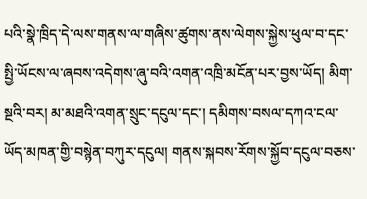པའི་སྣེ་ཁྲིད་དེ་ལས་གནས་ལ་གཞིས་ཚུགས་ནས་ལེགས་སྐྱེས་ཕུལ་བ་དང་སྤྱི་ཡོངས་ལ་ཞབས་འདེགས་ཞུ་བའི་འགན་འཁྲི་མངོན་པར་བྱས་ཡོད། མིག་སྔའི་བར། མ་མཐའི་འགན་སྲུང་དངུལ་དང་། དམིགས་བསལ་དཀའ་ངལ་ཡོད་མཁན་གྱི་བསྙེན་བཀུར་དངུལ། གནས་སྐབས་རོགས་སྐྱོབ་དངུལ་བཅས་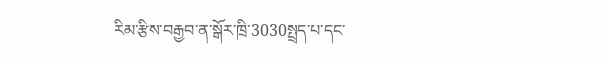རིམ་རྩིས་བརྒྱབ་ན་སྒོར་ཁྲི་3030སྤྲད་པ་དང་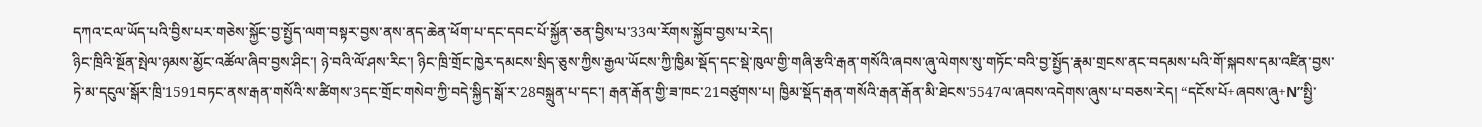དཀའ་ངལ་ཡོད་པའི་བྱིས་པར་གཅེས་སྐྱོང་བྱ་སྤྱོད་ལག་བསྟར་བྱས་ནས་ནད་ཆེན་ཕོག་པ་དང་དབང་པོ་སྐྱོན་ཅན་བྱིས་པ་33ལ་རོགས་སྐྱོབ་བྱས་པ་རེད།
ཉིང་ཁྲིའི་སྔོན་སྤེལ་ཉམས་མྱོང་འཚོལ་ཞིབ་བྱས་ཤིང་། ཉེ་བའི་ལོ་ཤས་རིང་། ཉིང་ཁྲི་གྲོང་ཁྱེར་དམངས་སྲིད་ཅུས་ཀྱིས་རྒྱལ་ཡོངས་ཀྱི་ཁྱིམ་སྡོད་དང་སྡེ་ཁུལ་གྱི་གཞི་རྩའི་རྒན་གསོའི་ཞབས་ཞུ་ལེགས་སུ་གཏོང་བའི་བྱ་སྤྱོད་རྣམ་གྲངས་ནང་བདམས་པའི་གོ་སྐབས་དམ་འཛིན་བྱས་ཏེ་མ་དངུལ་སྒོར་ཁྲི་1591བཏང་ནས་རྒན་གསོའི་ས་ཚིགས་3དང་གྲོང་གསེབ་ཀྱི་བདེ་སྐྱིད་སྒོ་ར་28བསྐྲུན་པ་དང་། རྒན་རྒོན་གྱི་ཟ་ཁང་21བཙུགས་པ། ཁྱིམ་སྡོད་རྒན་གསོའི་རྒན་རྒོན་མི་ཐེངས་5547ལ་ཞབས་འདེགས་ཞུས་པ་བཅས་རེད། “དངོས་པོ+ཞབས་ཞུ+N”སྤྱི་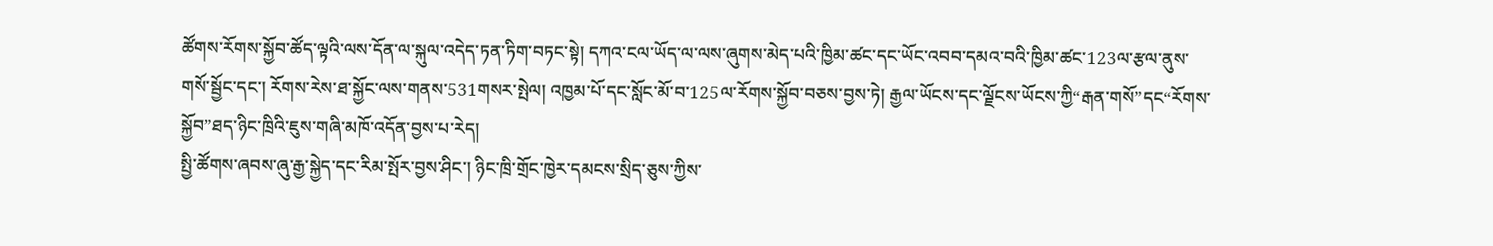ཚོགས་རོགས་སྐྱོབ་ཚོད་ལྟའི་ལས་དོན་ལ་སྐུལ་འདེད་ཏན་ཏིག་བཏང་སྟེ། དཀའ་ངལ་ཡོད་ལ་ལས་ཞུགས་མེད་པའི་ཁྱིམ་ཚང་དང་ཡོང་འབབ་དམའ་བའི་ཁྱིམ་ཚང་123ལ་རྩལ་ནུས་གསོ་སྦྱོང་དང་། རོགས་རེས་ཐ་སྐྱོང་ལས་གནས་531གསར་སྤེལ། འཁྱམ་པོ་དང་སློང་མོ་བ་125ལ་རོགས་སྐྱོབ་བཅས་བྱས་ཏེ། རྒྱལ་ཡོངས་དང་ལྗོངས་ཡོངས་ཀྱི“རྒན་གསོ”དང“རོགས་སྐྱོབ”ཐད་ཉིང་ཁྲིའི་ཇུས་གཞི་མཁོ་འདོན་བྱས་པ་རེད།
སྤྱི་ཚོགས་ཞབས་ཞུ་རྒྱ་སྐྱེད་དང་རིམ་སྤོར་བྱས་ཤིང་། ཉིང་ཁྲི་གྲོང་ཁྱེར་དམངས་སྲིད་ཅུས་ཀྱིས་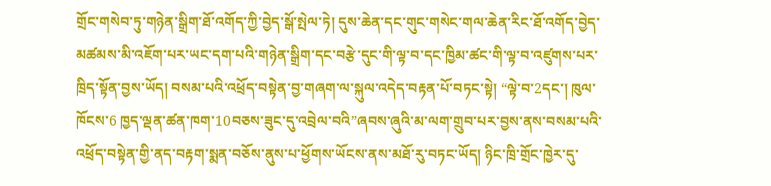གྲོང་གསེབ་ཏུ་གཉེན་སྒྲིག་ཐོ་འགོད་ཀྱི་བྱེད་སྒོ་སྤེལ་ཏེ། དུས་ཆེན་དང་གུང་གསེང་གལ་ཆེན་རིང་ཐོ་འགོད་བྱེད་མཚམས་མི་འཇོག་པར་ཡང་དག་པའི་གཉེན་སྒྲིག་དང་བརྩེ་དུང་གི་ལྟ་བ་དང་ཁྱིམ་ཚང་གི་ལྟ་བ་འཛུགས་པར་ཁྲིད་སྟོན་བྱས་ཡོད། བསམ་པའི་འཕྲོད་བསྟེན་བྱ་གཞག་ལ་སྐུལ་འདེད་བརྟན་པོ་བཏང་སྟེ། “ལྟེ་བ་2དང་། ཁུལ་ཁོངས་6 ཁྱད་ལྡན་ཚན་ཁག་10བཅས་ཟུང་དུ་འབྲེལ་བའི”ཞབས་ཞུའི་མ་ལག་གྲུབ་པར་བྱས་ནས་བསམ་པའི་འཕྲོད་བསྟེན་གྱི་ནད་བརྟག་སྨན་བཅོས་ནུས་པ་ཕྱོགས་ཡོངས་ནས་མཐོ་རུ་བཏང་ཡོད། ཉིང་ཁྲི་གྲོང་ཁྱེར་དུ་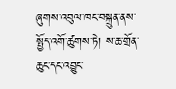ཞུགས་འབུལ་ཁང་བསྐྲུན་ནས་སྤྱོད་འགོ་ཚུགས་ཏེ། ས་ཆ་གྲོན་ཆུང་དང་འབྱུང་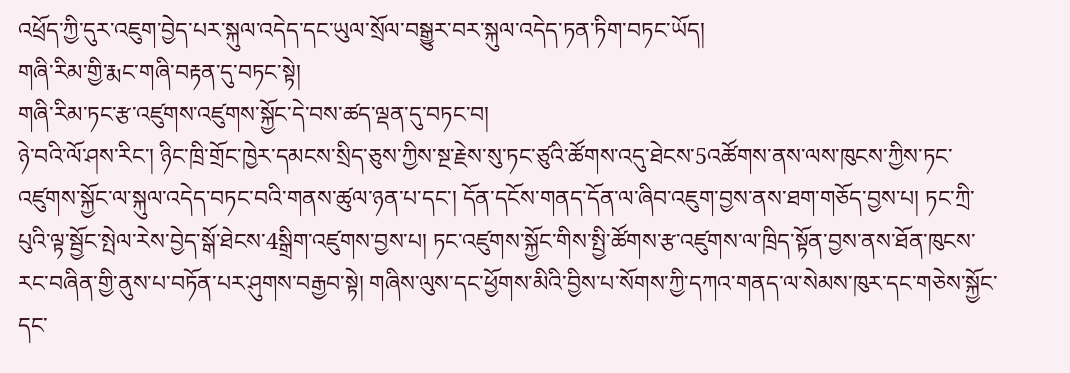འཕྲོད་ཀྱི་དུར་འཇུག་བྱེད་པར་སྐུལ་འདེད་དང་ཡུལ་སྲོལ་བསྒྱུར་བར་སྐུལ་འདེད་ཏན་ཏིག་བཏང་ཡོད།
གཞི་རིམ་གྱི་རྨང་གཞི་བརྟན་དུ་བཏང་སྟེ།
གཞི་རིམ་ཏང་རྩ་འཛུགས་འཛུགས་སྐྱོང་དེ་བས་ཚད་ལྡན་དུ་བཏང་བ།
ཉེ་བའི་ལོ་ཤས་རིང་། ཉིང་ཁྲི་གྲོང་ཁྱེར་དམངས་སྲིད་ཅུས་ཀྱིས་སྔ་རྗེས་སུ་ཏང་ཙུའི་ཚོགས་འདུ་ཐེངས་5འཚོགས་ནས་ལས་ཁུངས་ཀྱིས་ཏང་འཛུགས་སྐྱོང་ལ་སྐུལ་འདེད་བཏང་བའི་གནས་ཚུལ་ཉན་པ་དང་། དོན་དངོས་གནད་དོན་ལ་ཞིབ་འཇུག་བྱས་ནས་ཐག་གཅོད་བྱས་པ། ཏང་ཀྲི་པུའི་ལྟ་སྦྱོང་སྤེལ་རེས་བྱེད་སྒོ་ཐེངས་4སྒྲིག་འཛུགས་བྱས་པ། ཏང་འཛུགས་སྐྱོང་གིས་སྤྱི་ཚོགས་རྩ་འཛུགས་ལ་ཁྲིད་སྟོན་བྱས་ནས་ཐོན་ཁུངས་རང་བཞིན་གྱི་ནུས་པ་བཏོན་པར་ཤུགས་བརྒྱབ་སྟེ། གཞིས་ལུས་དང་ཕྱོགས་མིའི་བྱིས་པ་སོགས་ཀྱི་དཀའ་གནད་ལ་སེམས་ཁུར་དང་གཅེས་སྐྱོང་དང་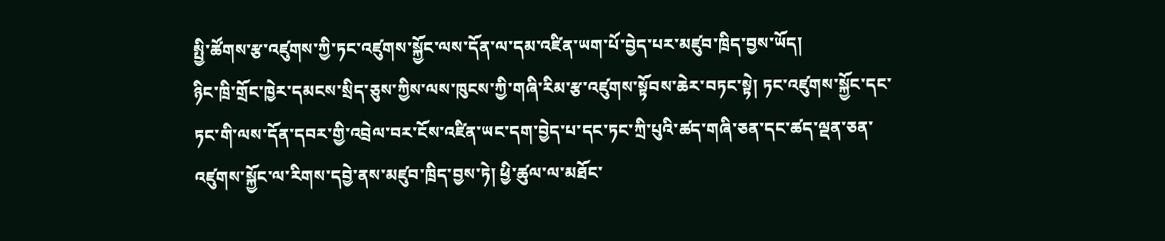སྤྱི་ཚོགས་རྩ་འཛུགས་ཀྱི་ཏང་འཛུགས་སྐྱོང་ལས་དོན་ལ་དམ་འཛིན་ཡག་པོ་བྱེད་པར་མཛུབ་ཁྲིད་བྱས་ཡོད།
ཉིང་ཁྲི་གྲོང་ཁྱེར་དམངས་སྲིད་ཅུས་ཀྱིས་ལས་ཁུངས་ཀྱི་གཞི་རིམ་རྩ་འཛུགས་སྟོབས་ཆེར་བཏང་སྟེ། ཏང་འཛུགས་སྐྱོང་དང་ཏང་གི་ལས་དོན་དབར་གྱི་འབྲེལ་བར་ངོས་འཛིན་ཡང་དག་བྱེད་པ་དང་ཏང་ཀྲི་པུའི་ཚད་གཞི་ཅན་དང་ཚད་ལྡན་ཅན་འཛུགས་སྐྱོང་ལ་རིགས་དབྱེ་ནས་མཛུབ་ཁྲིད་བྱས་ཏེ། ཕྱི་ཚུལ་ལ་མཐོང་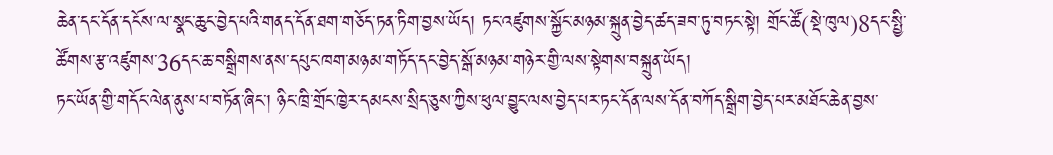ཆེན་དང་དོན་དངོས་ལ་སྣང་ཆུང་བྱེད་པའི་གནད་དོན་ཐག་གཅོད་ཏན་ཏིག་བྱས་ཡོད། ཏང་འཛུགས་སྐྱོང་མཉམ་སྐྲུན་བྱེད་ཚད་ཟབ་ཏུ་བཏང་སྟེ། གྲོང་ཚོ(སྡེ་ཁུལ)8དང་སྤྱི་ཚོགས་རྩ་འཛུགས་36དང་ཆ་བསྒྲིགས་ནས་དཔུང་ཁག་མཉམ་གཏོད་དང་བྱེད་སྒོ་མཉམ་གཉེར་གྱི་ལས་སྟེགས་བསྐྲུན་ཡོད།
ཏང་ཡོན་གྱི་གདོང་ལེན་ནུས་པ་བཏོན་ཞིང་། ཉིང་ཁྲི་གྲོང་ཁྱེར་དམངས་སྲིད་ཅུས་ཀྱིས་ཕུལ་བྱུང་ལས་བྱེད་པར་ཏང་དོན་ལས་དོན་བཀོད་སྒྲིག་བྱེད་པར་མཐོང་ཆེན་བྱས་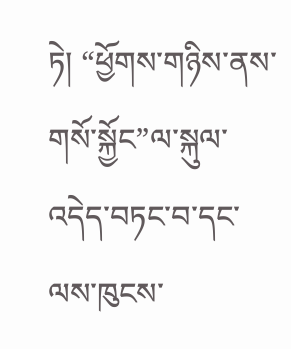ཏེ། “ཕྱོགས་གཉིས་ནས་གསོ་སྐྱོང”ལ་སྐུལ་འདེད་བཏང་བ་དང་ལས་ཁུངས་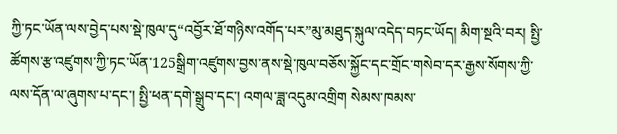ཀྱི་ཏང་ཡོན་ལས་བྱེད་པས་སྡེ་ཁུལ་དུ“འབྱོར་ཐོ་གཉིས་འགོད་པར”མུ་མཐུད་སྐུལ་འདེད་བཏང་ཡོད། མིག་སྔའི་བར། སྤྱི་ཚོགས་རྩ་འཛུགས་ཀྱི་ཏང་ཡོན་125སྒྲིག་འཛུགས་བྱས་ནས་སྡེ་ཁུལ་བཅོས་སྐྱོང་དང་གྲོང་གསེབ་དར་རྒྱས་སོགས་ཀྱི་ལས་དོན་ལ་ཞུགས་པ་དང་། སྤྱི་ཕན་དགེ་སྒྲུབ་དང་། འགལ་ཟླ་འདུམ་འགྲིག སེམས་ཁམས་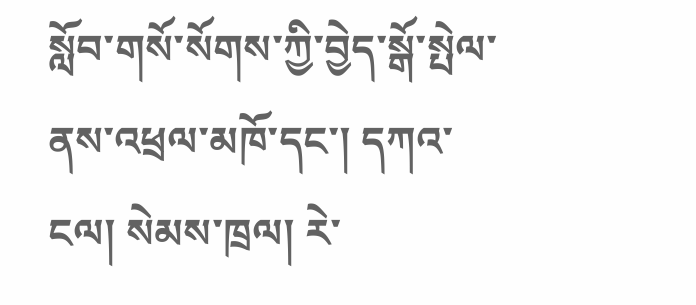སློབ་གསོ་སོགས་ཀྱི་བྱེད་སྒོ་སྤེལ་ནས་འཕྲལ་མཁོ་དང་། དཀའ་ངལ། སེམས་ཁྲལ། རེ་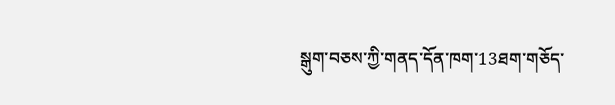སྒུག་བཅས་ཀྱི་གནད་དོན་ཁག་13ཐག་གཅོད་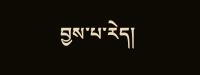བྱས་པ་རེད།